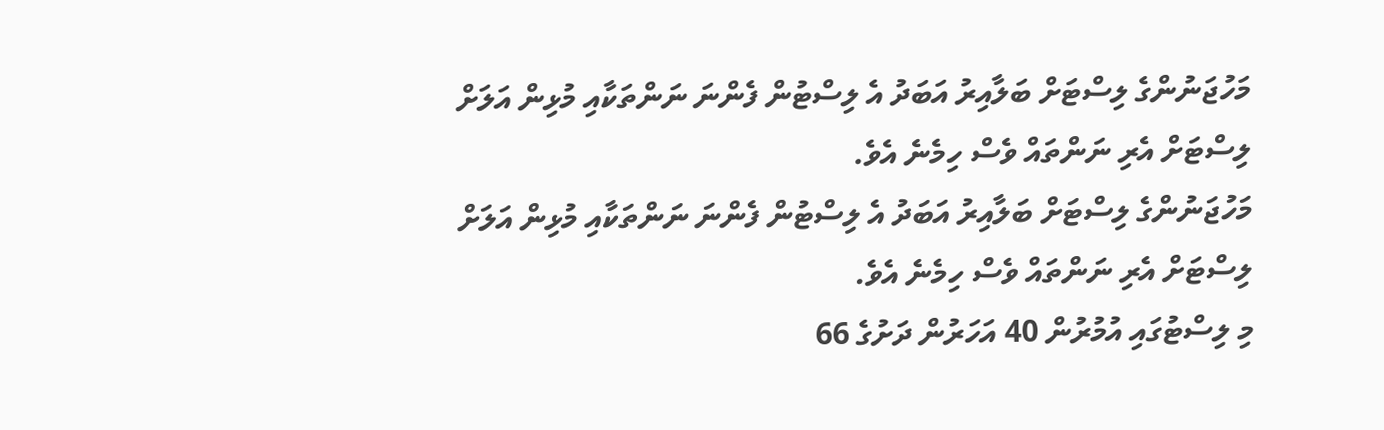މަހުޖަނުންގެ ލިސްޓަށް ބަލާއިރު އަބަދު އެ ލިސްޓުން ފެންނަ ނަންތަކާއި މުޅިން އަލަށް ލިސްޓަށް އެރި ނަންތައް ވެސް ހިމެނެ އެވެ.
މަހުޖަނުންގެ ލިސްޓަށް ބަލާއިރު އަބަދު އެ ލިސްޓުން ފެންނަ ނަންތަކާއި މުޅިން އަލަށް ލިސްޓަށް އެރި ނަންތައް ވެސް ހިމެނެ އެވެ.
މި ލިސްޓުގައި އުމުރުން 40 އަހަރުން ދަށުގެ 66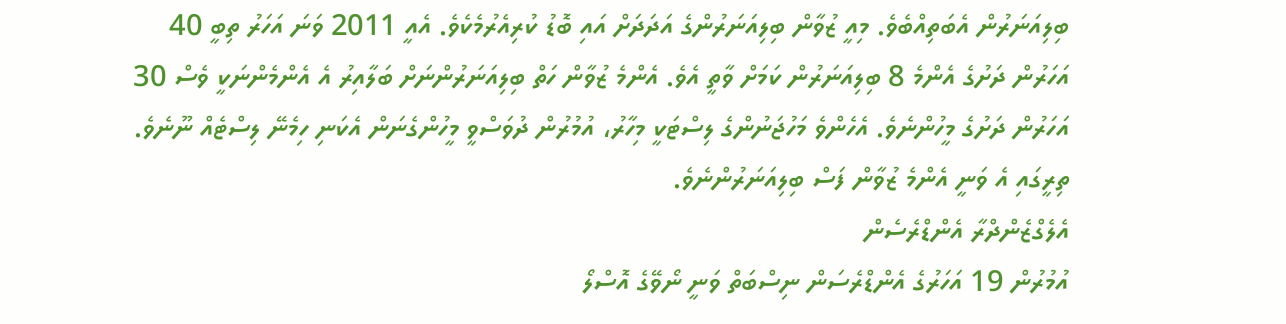ބިލިއަނަރުން އެބަތިއްބެވެ. މިއީ ޒުވާން ބިލިއަނަރުންގެ އަދަދަށް އައި ބޮޑު ކުރިއެރުމެކެވެ. އެއީ 2011 ވަނަ އަހަރު ތިބީ 40 އަހަރުން ދަށުގެ އެންމެ 8 ބިލިއަނަރުން ކަމަށް ވާތީ އެވެ. އެންމެ ޒުވާން ހަތް ބިލިއަނަރުންނަށް ބަލާއިރު އެ އެންމެންނަކީ ވެސް 30 އަހަރުން ދަށުގެ މީހުންނެވެ. އެހެންވެ މަހުޖަނުންގެ ލިސްޓަކީ މިހާރު، އުމުރުން ދުވަސްވީ މީހުންގެނަން އެކަނި ހިމެނޭ ލިސްޓެއް ނޫނެވެ. ތިރީގައި އެ ވަނީ އެންމެ ޒުވާން ފަސް ބިލިއަނަރުންނެވެ.
އެލެގްޒެންދްރާ އެންޑްރެސެން
އުމުރުން 19 އަހަރުގެ އެންޑްރެސަން ނިސްބަތް ވަނީ ނޯވޭގެ އޮސްލޯ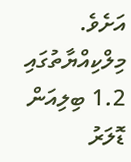އަށެވެ. މިލްކިއްޔާތުގައި 1.2 ބިލިއަން ޑޮލަރު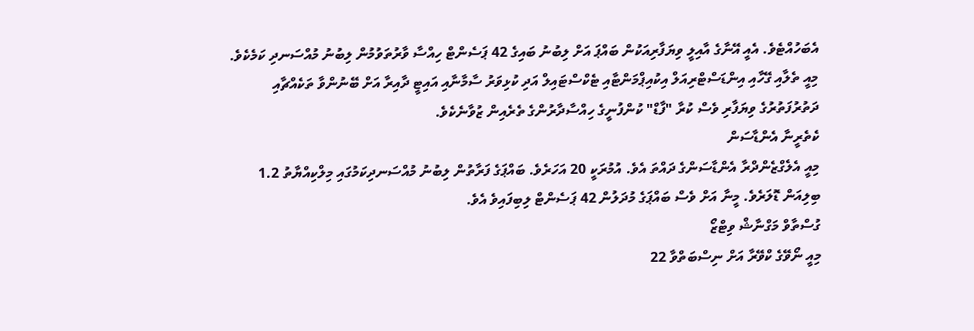އެބަހުއްޓެވެ. އެއީ އޭނާގެ އާއިލީ ވިޔަފާރިއަކުން ބައްޕަ އަށް ލިބުނު ބައިގެ 42 ޕަސެންޓް ހިއްސާ ވާރުތަވުމުން ލިބުނު މުއްސަނދި ކަމެކެވެ. މިއީ ތެލާއި ގޭހާއި އިންޑަސްޓްރިއަލް އިކުއިޕްމަންޓާއި ޓެކްސްޓައިލް އަދި ކުޅިވަރު ސާމާނާއި އައިޓީ ދާއިރާ އަށް ބޭނުންވާ ތަކެއްޗާއި ދަތުރުފަތުރުގެ ވިޔަފާރި ވެސް ކުރާ "ފާޑް" ކުންފުނީގެ ހިއްސާދާރުންގެ ތެރެއިން ޒުވާނެކެވެ.
ކެތެރީނާ އެންޑާސަން
މިއީ އެލެގްޒެންދްރާ އެންޑާސަންގެ ދައްތަ އެވެ. އުމުރަކީ 20 އަހަރެވެ. ބައްޕަގެ ފަރާތުން ލިބުނު މުއްސަނދިކަމުގައި މިލްކިއްޔާތު 1.2 ބިލިއަން ޑޮލަރެވެ. މީނާ އަށް ވެސް ބައްޕަގެ މުދަލުން 42 ޕަސެންޓް ލިބިފައިވެ އެވެ.
ގުސްތާވް މަގްނާޝް ވިޓްޒޯ
މިއީ ނޯވޭގެ ކްވޭރާ އަށް ނިސްބަތްވާ 22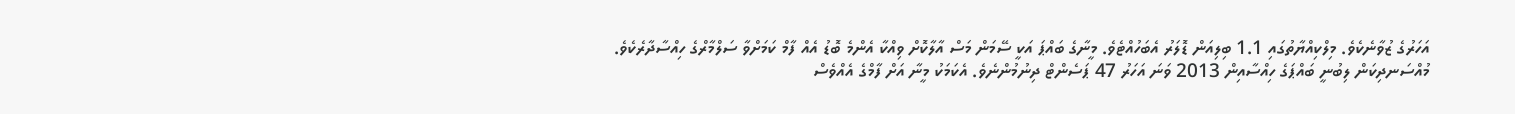އަހަރުގެ ޒުވާނެކެވެ. މިލްކިއްޔާތުގައި 1.1 ބިލިއަން ޑޮލަރު އެބަހުއްޓެވެ. މީނާގެ ބައްޕަ އަކީ ސޭމަން މަސް އާލާކޮށް ވިއްކާ އެންމެ ބޮޑު އެއް ފާމް ކަމަށްވާ ސަލްމާރްގެ ހިއްސާދާރެކެވެ. މުއްސަނދިކަން ލިބުނީ ބައްޕަގެ ހިއްސާއިން 2013 ވަނަ އަހަރު 47 ޕަސެންޓް ދިނުމުންނެވެ. އެކަމަކު މީނާ އަށް ފާމްގެ އެއްވެސް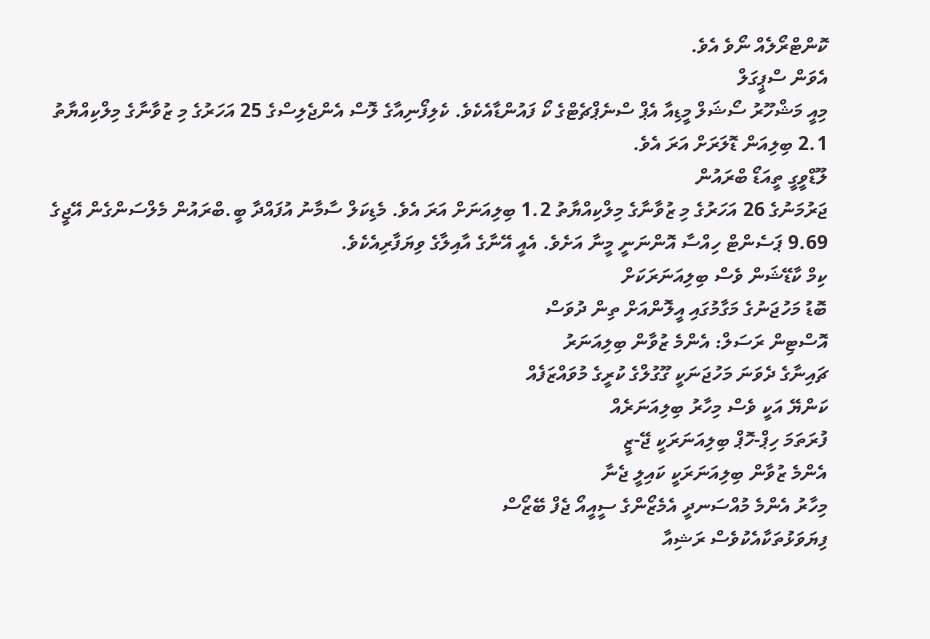ކޮންޓްރޯލެއް ނޯވެ އެވެ.
އެވަން ސްޕީގަލް
މިއީ މަޝްހޫރު ސޯޝަލް މީޑިއާ އެޕް ސްނެޕްޗެޓްގެ ކޯ ފައުންޑާއެކެވެ. ކެލިފޯނިއާގެ ލޮސް އެންޖެލިސްގެ 25 އަހަރުގެ މި ޒުވާނާގެ މިލްކިއްޔާތު 2.1 ބިލިއަން ޑޮލަރަށް އަރަ އެވެ.
ލޫޑްވީގީ ތީއަޑޯ ބްރައުން
ޖަރުމަނުގެ 26 އަހަރުގެ މި ޒުވާނާގެ މިލްކިއްޔާތު 1.2 ބިލިއަނަށް އަރަ އެވެ. މެޑިކަލް ސާމާނު އުފައްދާ ބީ.ބްރައުން މެލްސަންގެން އޭޖީގެ 9.69 ޕަސެންޓް ހިއްސާ އޮންނަނީ މީނާ އަށެވެ. އެއީ އޭނާގެ އާއިލާގެ ވިޔަފާރިއެކެވެ.
ކިމް ކާޑޭޝަން ވެސް ބިލިއަނަރަކަށް
ބޮޑު މަހުޖަނުގެ މަގާމުގައި އީލޮންއަށް ތިން ދުވަސް
އޮސްޓިން ރަސަލް: އެންމެ ޒުވާން ބިލިއަނަރު
ޗައިނާގެ ދެވަނަ މަހުޖަނަކީ ގޫގުލްގެ ކުރީގެ މުވައްޒަފެއް
ކަންޔޭ އަކީ ވެސް މިހާރު ބިލިއަނަރެއް
ފުރަތަމަ ހިޕް-ހޮޕް ބިލިއަނަރަކީ ޖޭ-ޒީ
އެންމެ ޒުވާން ބިލިއަނަރަކީ ކައިލީ ޖެނާ
މިހާރު އެންމެ މުއްސަނދީ އެމެޒޯންގެ ސީއީއޯ ޖެފް ބޭޒޯސް
ފިޔަވަޅުތަކާއެކުވެސް ރަޝިއާ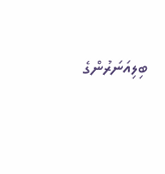ބިލިއަނަރުންގެ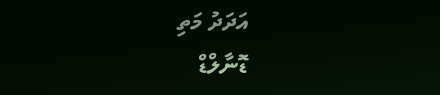އަދަދު މަތި
ޑޮނާލްޑް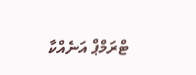ޓްރަމްޕް އަނެއްކާ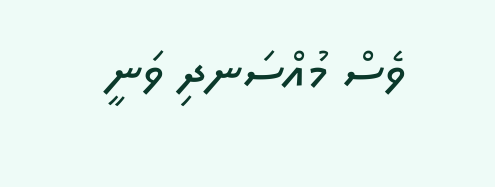ވެސް މުއްސަނދި ވަނީ